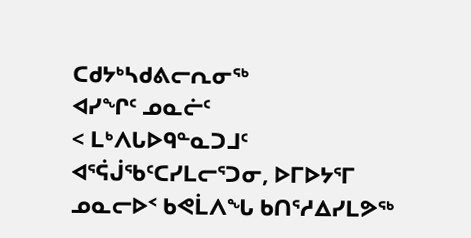ᑕᑯᔭᒃᓴᑯᕕᓕᕆᓂᖅ
ᐊᓯᖏᑦ ᓄᓇᓖᑦ
< ᒪᒃᐱᒐᐅᑫᓐᓇᑐᒧᑦ
ᐊᕐᕌᒎᖃᑦᑕᓯᒪᓕᕐᑐᓂ, ᐅᒥᐅᔭᕐᒥ ᓄᓇᓕᐅᑉ ᑲᕙᒫᐱᖓ ᑲᑎᕐᓱᐃᓯᒪᕗᖅ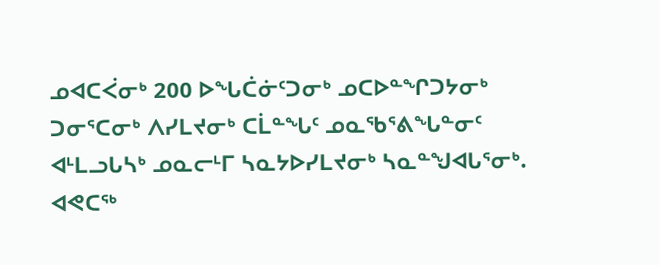ᓄᐊᑕᐹᓂᒃ 200 ᐅᖓᑖᓃᑦᑐᓂᒃ ᓄᑕᐅᓐᖏᑐᔭᓂᒃ ᑐᓂᕐᑕᓂᒃ ᐱᓯᒪᔪᓂᒃ ᑕᒫᓐᖓᑦ ᓄᓇᖃᕐᕕᖓᓐᓂᑦ ᐊᒻᒪᓗᒐᓴᒃ ᓄᓇᓕᒻᒥ ᓴᓇᔭᐅᓯᒪᔪᓂᒃ ᓴᓇᓐᖑᐊᒐᕐᓂᒃ. ᐊᕙᑕᖅ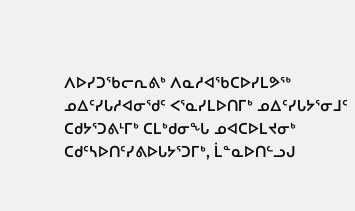ᐱᐅᓯᑐᖃᓕᕆᕕᒃ ᐱᓇᓱᐊᖃᑕᐅᓯᒪᕗᖅ ᓄᐃᑦᓯᒐᓱᐊᓂᕐᑯᑦ ᐸᕐᓇᓯᒪᐅᑎᒥᒃ ᓄᐃᑦᓯᒐᔭᕐᓂᒧᑦ ᑕᑯᔭᕐᑐᕕᒻᒥᒃ ᑕᒪᒃᑯᓂᖓ ᓄᐊᑕᐅᒪᔪᓂᒃ ᑕᑯᑦᓴᐅᑎᑦᓯᕕᐅᒐᔭᕐᑐᒥᒃ, ᒫᓐᓇᐅᑎᓪᓗᒍ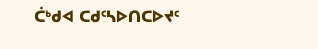ᑖᒃᑯᐊ ᑕᑯᑦᓴᐅᑎᑕᐅᔪᑦ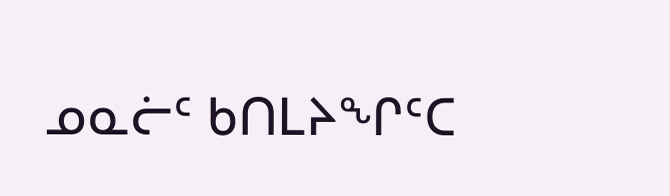ᓄᓇᓖᑦ ᑲᑎᒪᔨᖏᑦᑕ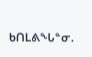ᑲᑎᒪᕕᖓᓐᓂ.